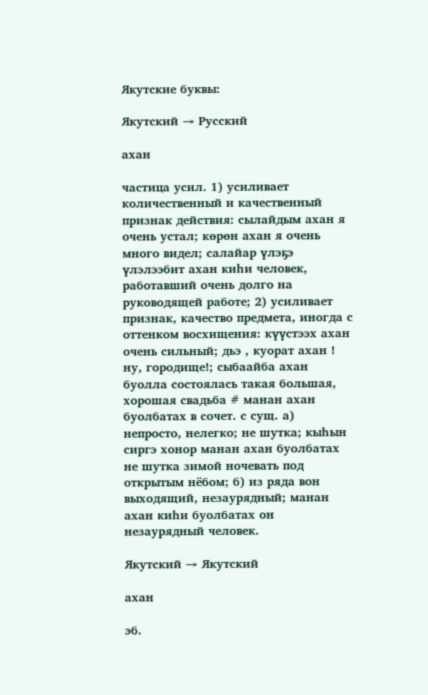Якутские буквы:

Якутский → Русский

ахан

частица усил. 1) усиливает количественный и качественный признак действия: сылайдым ахан я очень устал; көрөн ахан я очень много видел; салайар үлэҕэ үлэлээбит ахан киһи человек, работавший очень долго на руководящей работе; 2) усиливает признак, качество предмета, иногда с оттенком восхищения: күүстээх ахан очень сильный; дьэ , куорат ахан ! ну, городище!; сыбаайба ахан буолла состоялась такая большая, хорошая свадьба # манан ахан буолбатах в сочет. с сущ. а) непросто, нелегко; не шутка; кыһын сиргэ хонор манан ахан буолбатах не шутка зимой ночевать под открытым нёбом; б) из ряда вон выходящий, незаурядный; манан ахан киһи буолбатах он незаурядный человек.

Якутский → Якутский

ахан

эб.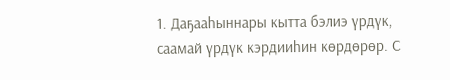1. Даҕааһыннары кытта бэлиэ үрдүк, саамай үрдүк кэрдииһин көрдөрөр. С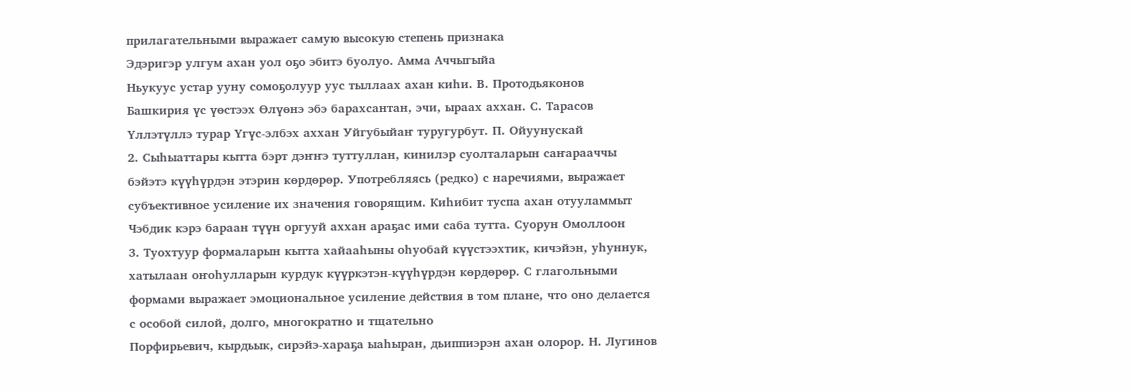прилагательными выражает самую высокую степень признака
Эдэригэр улгум ахан уол оҕо эбитэ буолуо. Амма Аччыгыйа
Ньукуус устар ууну сомоҕолуур уус тыллаах ахан киһи. В. Протодьяконов
Башкирия үс үөстээх Өлүөнэ эбэ барахсантан, эчи, ыраах аххан. С. Тарасов
Үллэтүллэ турар Үгүс-элбэх аххан Уйгубыйаҥ туругурбут. П. Ойуунускай
2. Сыһыаттары кытта бэрт дэҥҥэ туттуллан, кинилэр суолталарын саҥарааччы бэйэтэ күүһүрдэн этэрин көрдөрөр. Употребляясь (редко) с наречиями, выражает субъективное усиление их значения говорящим. Киһибит туспа ахан отууламмыт
Чэбдик кэрэ бараан түүн оргууй аххан араҕас ими саба тутта. Суорун Омоллоон
3. Туохтуур формаларын кытта хайааһыны оһуобай күүстээхтик, кичэйэн, уһуннук, хатылаан оҥоһулларын курдук күүркэтэн-күүһүрдэн көрдөрөр. С глагольными формами выражает эмоциональное усиление действия в том плане, что оно делается с особой силой, долго, многократно и тщательно
Порфирьевич, кырдьык, сирэйэ-хараҕа ыаһыран, дьиппиэрэн ахан олорор. Н. Лугинов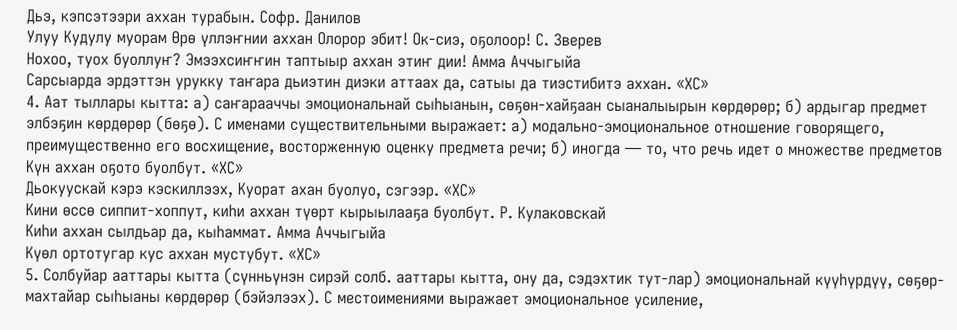Дьэ, кэпсэтээри аххан турабын. Софр. Данилов
Улуу Кудулу муорам Өрө үллэҥнии аххан Олорор эбит! Ок-сиэ, оҕолоор! С. Зверев
Нохоо, туох буоллуҥ? Эмээхсиҥҥин таптыыр аххан этиҥ дии! Амма Аччыгыйа
Сарсыарда эрдэттэн урукку таҥара дьиэтин диэки аттаах да, сатыы да тиэстибитэ аххан. «ХС»
4. Аат тыллары кытта: а) саҥарааччы эмоциональнай сыһыанын, сөҕөн-хайҕаан сыаналыырын көрдөрөр; б) ардыгар предмет элбэҕин көрдөрөр (бөҕө). С именами существительными выражает: а) модально-эмоциональное отношение говорящего, преимущественно его восхищение, восторженную оценку предмета речи; б) иногда — то, что речь идет о множестве предметов
Күн аххан оҕото буолбут. «ХС»
Дьокуускай кэрэ кэскиллээх, Куорат ахан буолуо, сэгээр. «ХС»
Кини өссө сиппит-хоппут, киһи аххан түөрт кырыылааҕа буолбут. Р. Кулаковскай
Киһи аххан сылдьар да, кыһаммат. Амма Аччыгыйа
Күөл ортотугар кус аххан мустубут. «ХС»
5. Солбуйар ааттары кытта (сүнньүнэн сирэй солб. ааттары кытта, ону да, сэдэхтик тут-лар) эмоциональнай күүһүрдүү, сөҕөр-махтайар сыһыаны көрдөрөр (бэйэлээх). С местоимениями выражает эмоциональное усиление,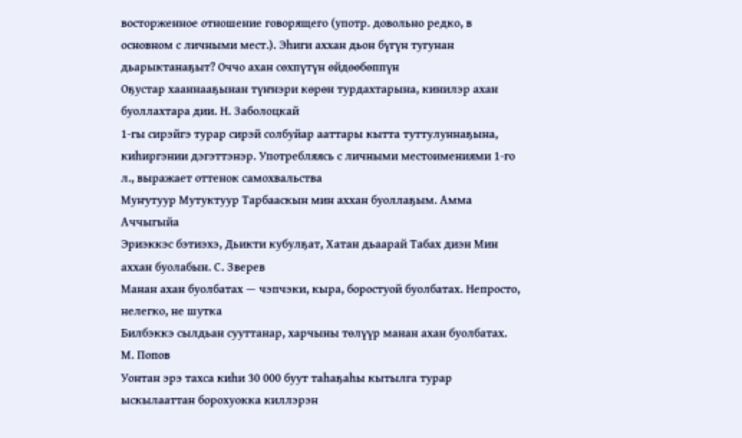восторженное отношение говорящего (употр. довольно редко, в основном с личными мест.). Эһиги аххан дьон бүгүн тугунан дьарыктанаҕыт? Оччо ахан сөхпүтүн өйдөөбөппүн
Оҕустар хааннааҕынан түҥнэри көрөн турдахтарына, кинилэр ахан буоллахтара дии. Н. Заболоцкай
1-гы сирэйгэ турар сирэй солбуйар ааттары кытта туттулуннаҕына, киһиргэнии дэгэттэнэр. Употребляясь с личными местоимениями 1-го л., выражает оттенок самохвальства
Муҥутуур Мутуктуур Тарбааскын мин аххан буоллаҕым. Амма Аччыгыйа
Эриэккэс бэтиэхэ, Дьикти кубулҕат, Хатан дьаарай Табах диэн Мин аххан буолабын. С. Зверев
Манан ахан буолбатах — чэпчэки, кыра, боростуой буолбатах. Непросто, нелегко, не шутка
Билбэккэ сылдьан сууттанар, харчыны төлүүр манан ахан буолбатах. М. Попов
Уонтан эрэ тахса киһи 30 000 буут таһаҕаһы кытылга турар ыскылааттан борохуокка киллэрэн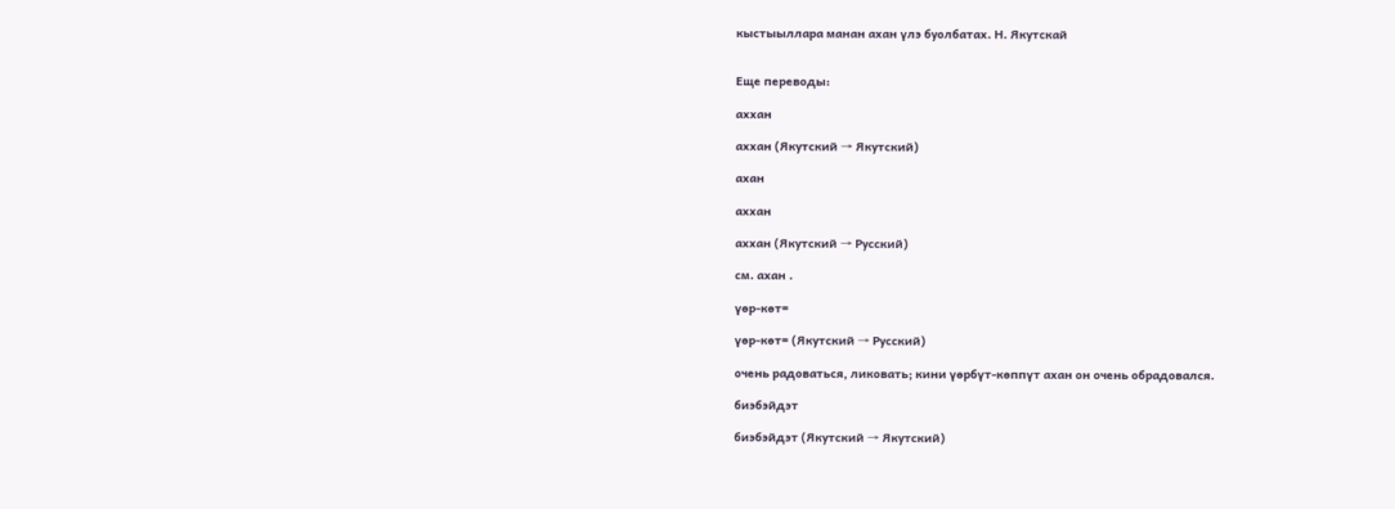кыстыыллара манан ахан үлэ буолбатах. Н. Якутскай


Еще переводы:

аххан

аххан (Якутский → Якутский)

ахан

аххан

аххан (Якутский → Русский)

см. ахан .

үөр-көт=

үөр-көт= (Якутский → Русский)

очень радоваться, ликовать; кини үөрбүт-көппүт ахан он очень обрадовался.

биэбэйдэт

биэбэйдэт (Якутский → Якутский)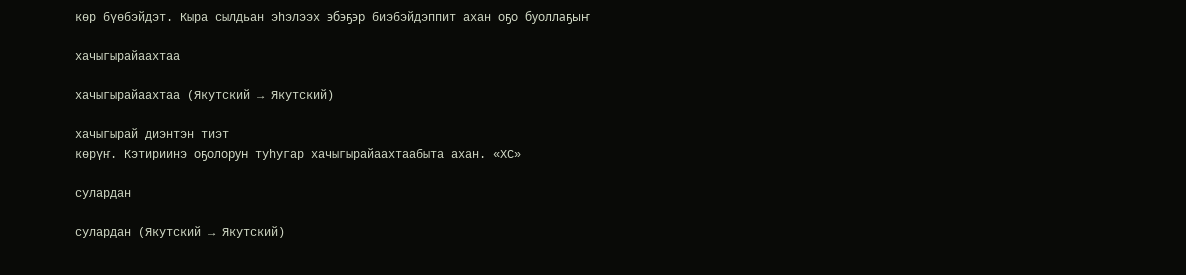көр бүөбэйдэт. Кыра сылдьан эһэлээх эбэҕэр биэбэйдэппит ахан оҕо буоллаҕыҥ

хачыгырайаахтаа

хачыгырайаахтаа (Якутский → Якутский)

хачыгырай диэнтэн тиэт
көрүҥ. Кэтириинэ оҕолорун туһугар хачыгырайаахтаабыта ахан. «ХС»

сулардан

сулардан (Якутский → Якутский)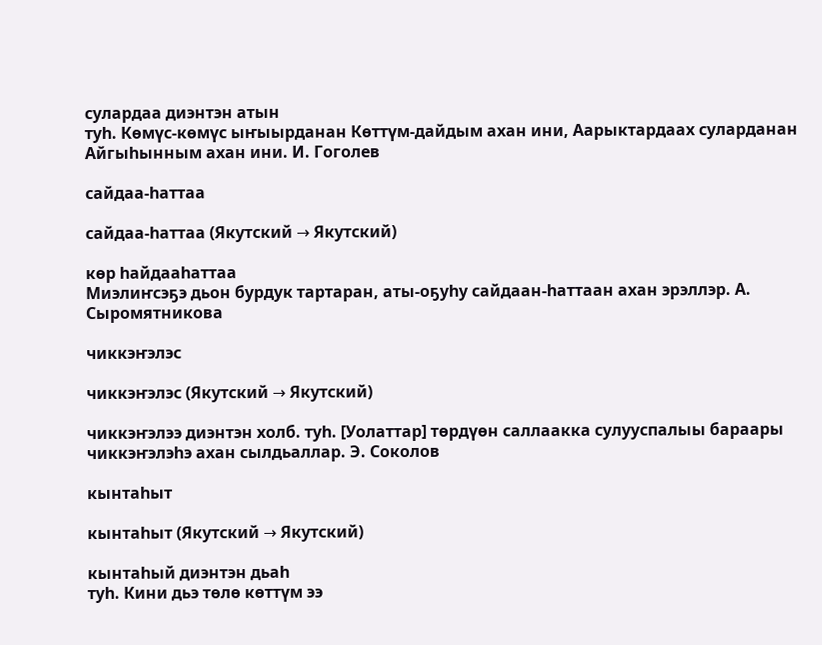сулардаа диэнтэн атын
туһ. Көмүс-көмүс ыҥыырданан Көттүм-дайдым ахан ини, Аарыктардаах суларданан Айгыһынным ахан ини. И. Гоголев

сайдаа-һаттаа

сайдаа-һаттаа (Якутский → Якутский)

көр һайдааһаттаа
Миэлиҥсэҕэ дьон бурдук тартаран, аты-оҕуһу сайдаан-һаттаан ахан эрэллэр. А. Сыромятникова

чиккэҥэлэс

чиккэҥэлэс (Якутский → Якутский)

чиккэҥэлээ диэнтэн холб. туһ. [Уолаттар] төрдүөн саллаакка сулууспалыы бараары чиккэҥэлэһэ ахан сылдьаллар. Э. Соколов

кынтаһыт

кынтаһыт (Якутский → Якутский)

кынтаһый диэнтэн дьаһ
туһ. Кини дьэ төлө көттүм ээ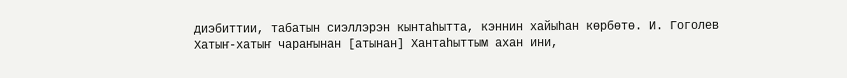диэбиттии, табатын сиэллэрэн кынтаһытта, кэннин хайыһан көрбөтө. И. Гоголев
Хатыҥ-хатыҥ чараҥынан [атынан] Хантаһыттым ахан ини,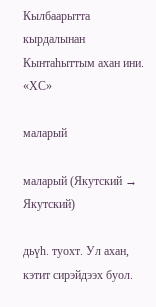Кылбаарытта кырдалынан Кынтаһыттым ахан ини. «ХС»

маларый

маларый (Якутский → Якутский)

дьүһ. туохт. Ул ахан, кэтит сирэйдээх буол.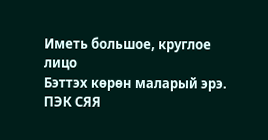Иметь большое, круглое лицо
Бэттэх көрөн маларый эрэ. ПЭК СЯЯ